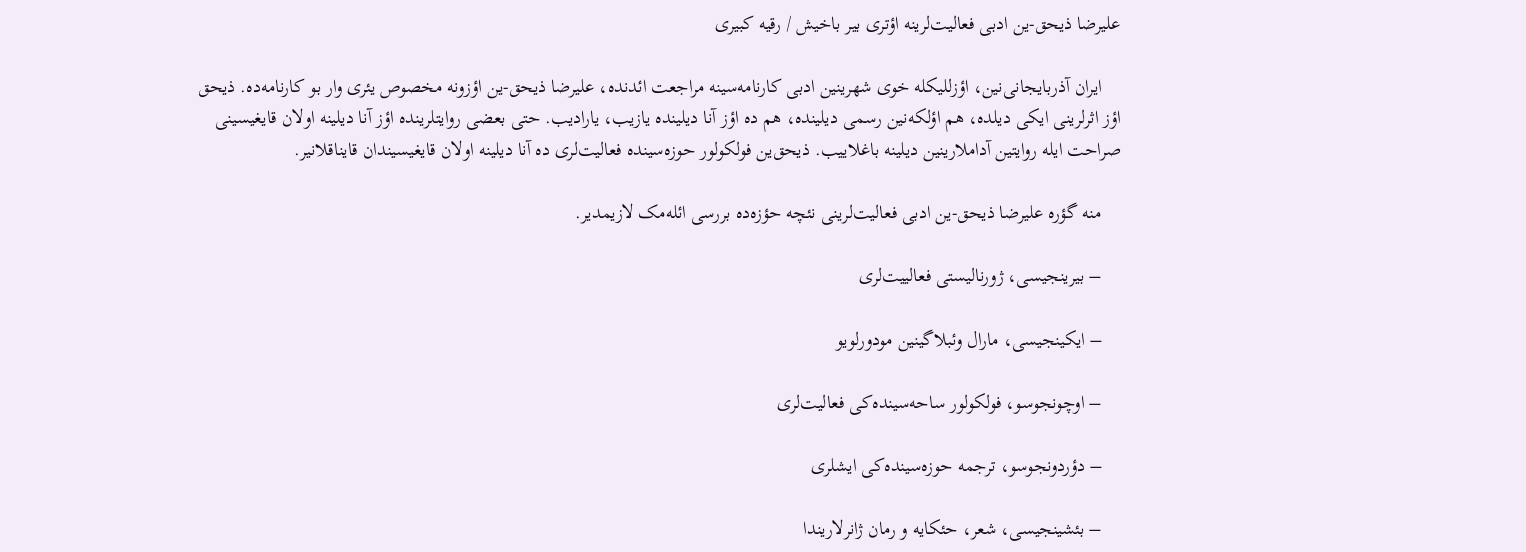علیرضا ذیحق-ین ادبی فعالیت‌لرینه اؤتری بیر باخیش / رقیه کبیری

    ایران آذربایجانی‌نین، اؤزللیکله خوی شهرینین ادبی کارنامه‌سینه مراجعت ائدنده، علیرضا ذیحق-ین اؤزونه مخصوص یئری وار بو کارنامه‌ده. ذیحق اؤز اثرلرینی ایکی دیلده، هم اؤلکه‌نین رسمی دیلینده، هم ده اؤز آنا دیلینده یازیب، یارادیب. حتی بعضی روایتلرینده اؤز آنا دیلینه اولان قایغیسینی صراحت ایله روایتین آداملارینین دیلینه باغلاییب. ذیحق‌ین فولکولور حوزه‌سینده فعالیت‌لری ده آنا دیلینه اولان قایغیسیندان قایناقلانیر.

    منه گؤره علیرضا ذیحق-ین ادبی فعالیت‌لرینی نئچه حؤزه‌ده بررسی ائله‌مک لازیمدیر.

    – بیرینجیسی، ژورنالیستی فعالییت‌لری

    – ایکینجیسی، مارال وئبلاگینین مودورلویو

    – اوچونجوسو، فولکولور ساحه‌سینده‌کی فعالیت‌لری

    – دؤردونجوسو، ترجمه حوزه‌سینده‌کی ایشلری

    – بئشینجیسی، شعر، حئکایه و رمان ژانرلاریندا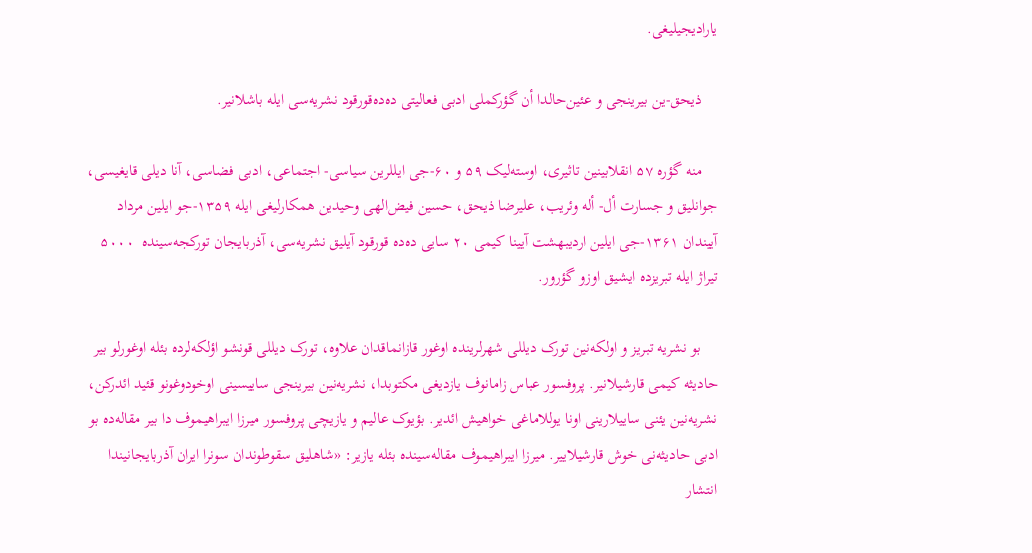یارادیجیلیغی.

    ذیحق-ین بیرینجی و عئین‌حالدا أن گؤرکملی ادبی فعالیتی ده‌ده‌قورقود نشریه‌سی ایله باشلانیر.

    منه گؤره ۵۷ انقلابینین تاثیری، اوسته‌لیک ۵۹ و ۶۰-جی ایللرین سیاسی- اجتماعی، ادبی فضاسی، آنا دیلی قایغیسی، جوانلیق و جسارت أل- أله وئریب، علیرضا ذیحق، حسین فیض‌الهی وحیدین همکارلیغی ایله ۱۳۵۹-جو ایلین مرداد آییندان ۱۳۶۱-جی ایلین اردیبهشت آیینا کیمی ۲۰ سایی ده‌ده قورقود آیلیق نشریه‌سی، آذربایجان تورکجه‌سینده  ۵۰۰۰ تیراژ ایله تبریزده ایشیق اوزو گؤرور.

    بو نشریه‌ تبریز و اولکه‌نین تورک دیللی شهرلرینده اوغور قازانماقدان علاوه، تورک دیللی قونشو اؤلکه‌لرده بئله اوغورلو بیر حادیثه کیمی قارشیلانیر. پروفسور عباس زامانوف یازدیغی مکتوبدا، نشریه‌نین بیرینجی ساییسینی اوخودوغونو قئید ائدرکن، نشریه‌نین یئنی ساییلارینی اونا یوللاماغی خواهیش ائدیر. بؤیوک عالیم و یازیچی پروفسور میرزا ایبراهیموف دا بیر مقاله‌ده بو ادبی حادیثه‌نی خوش قارشیلاییر. میرزا ایبراهیموف مقاله‌سینده بئله یازیر: «شاهليق سقوطوندان سونرا ايران آذربايجانيندا انتشار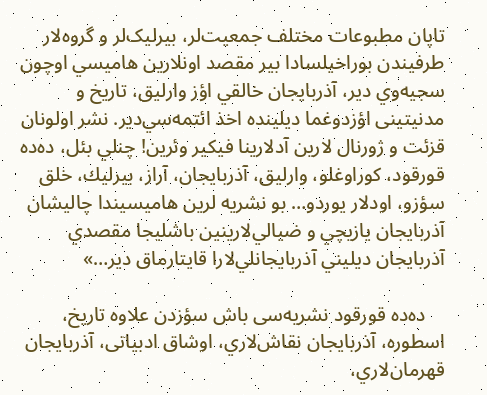تاپان مطبوعات مختلف جمعيت‌لر، بيرليک‌لر و گروه‌لار طرفيندن بوراخيلسادا بير مقصد اونلارين هاميسي اوچون سجيه‌وي دير، آذربايجان خالقي اؤز وارليق، تاريخ و مدنيتينی اؤزدوغما ديلينده اخذ ائتمه‌سي‌دیر. نشر اولونان قزئت و ژورنال لارين آدلارينا فيكير وئرين! چنلي بئل، ده‌ده قورقود، كوراوغلو، وارليق، آذربايجان، آراز، بيرليك، خلق سؤزو، اودلار يوردو… بو نشريه لرين هاميسيندا چاليشان آذربايجان يازيچي و ضيالي‌لارینین باشليجا مقصدي آذربايجان ديليني آذربايجانلي‌لارا قايتارماق دير…»

    ده‌ده قورقود نشریه‌سی باش سؤزدن علاوه تاریخ، اسطوره، آذربايجان نقاش‌لاري، اوشاق ادبیاتی، آذربايجان قهرمان‌لاري،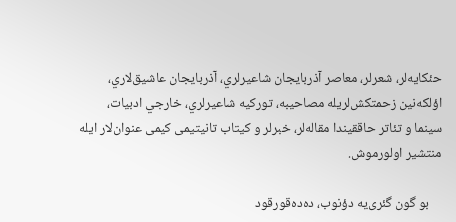حئكايه‌لر، شعرلر، معاصر آذربايجان شاعيرلري، آذربايجان عاشيق‌لاري، اؤلكه‌نین زحمتكش‌لریله مصاحیبه، توركيه شاعيرلري، خارجي ادبیات، سينما و تئاتر حاققيندا مقاله‌لر، خبرلر و کیتاب تانیتیمی کیمی عنوان‌لار ایله منتشیر اولورموش.

    بو گون گئری‌یه دؤنوب، ده‌ده‌قورقود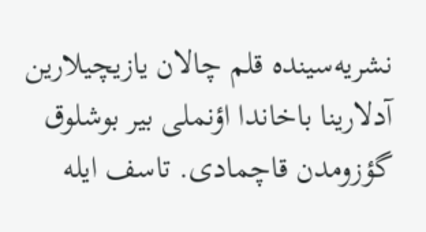نشریه‌سینده قلم چالان یازیچیلارین آدلارینا باخاندا اؤنملی بیر بوشلوق گؤزومدن قاچمادی. تاسف ایله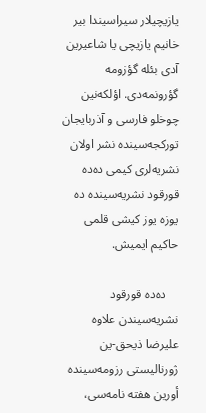یازیچیلار سیراسیندا بیر خانیم یازیچی یا شاعیرین آدی بئله گؤزومه گؤرونمه‌دی. اؤلکه‌نین چوخلو فارسی و آذربایجان تورکجه‌سینده نشر اولان نشریه‌لری کیمی ده‌ده قورقود نشریه‌سینده ده یوزه یوز کیشی قلمی حاکیم ایمیش.

    ده‌ده قورقود نشریه‌سیندن علاوه علیرضا ذیحق-ین ژورنالیستی رزومه‌سینده أورین هفته نامه‌سی،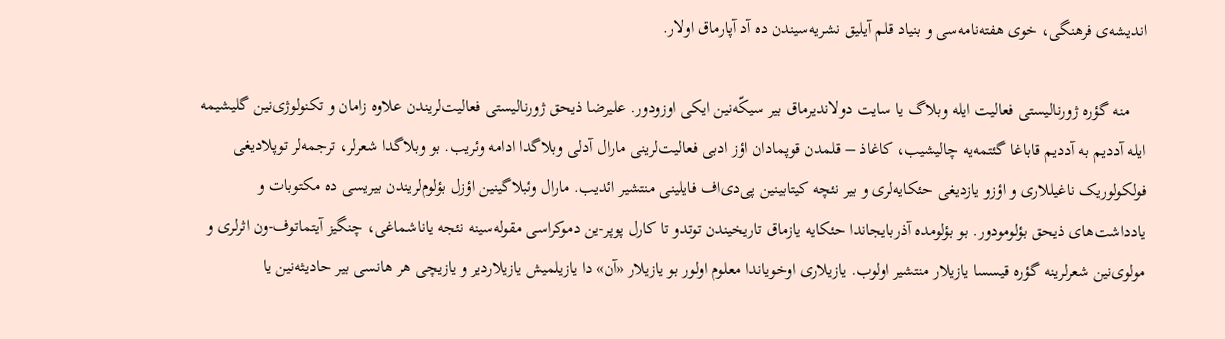اندیشه‌ی فرهنگی، خوی هفته‌نامه‌سی و بنیاد قلم آیلیق نشریه‌سیندن ده آد آپارماق اولار.

    منه گؤره ژورنالیستی فعالیت ایله وبلاگ یا سایت دولاندیرماق بیر سیکّه‌نین ایکی اوزودور. علیرضا ذیحق ژورنالیستی فعالیت‌لریندن علاوه زامان و تکنولوژی‌نین گلیشیمه ایله آددیم به آددیم قاباغا گئتمه‌یه چالیشیب، کاغاذ – قلمدن قوپمادان اؤز ادبی فعالیت‌لرینی مارال آدلی وبلاگدا ادامه وئریب. بو وبلاگدا شعرلر، ترجمه‌لر توپلادیغی فولکولوریک ناغیللاری و اؤزو یازدیغی حئکایه‌لری و بیر نئچه کیتابینین پی‌دی‌اف فایلینی منتشیر ائدیب. مارال وئبلاگینین اؤزل بؤلوم‌لریندن بیریسی ده مکتوبات و یادداشت‌های ذیحق بؤلومودور. بو بؤلومده آذربایجاندا حئکایه یازماق تاریخیندن توتدو تا کارل پوپر-ین دموکراسی مقوله‌سینه نئجه یاناشماغی، چنگیز آیتماتوف-ون اثرلری و مولوی‌نین شعرلرینه گؤره قیسسا یازیلار منتشیر اولوب. یازیلاری اوخویاندا معلوم اولور بو یازیلار «آن» دا یازیلمیش یازیلاردیر و یازیچی هر هانسی بیر حادیثه‌نین یا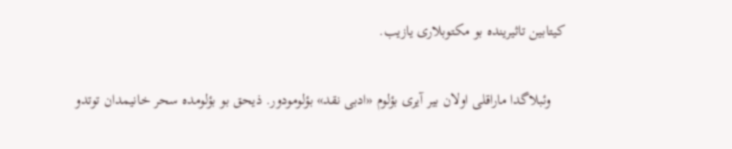کیتابین تاثیرینده بو مکتوبلاری یازیب.

    وئبلاگدا ماراقلی اولان بیر آیری بؤلوم «ادبی نقد» بؤلومودور. ذیحق بو بؤلومده سحر خانیمدان توتدو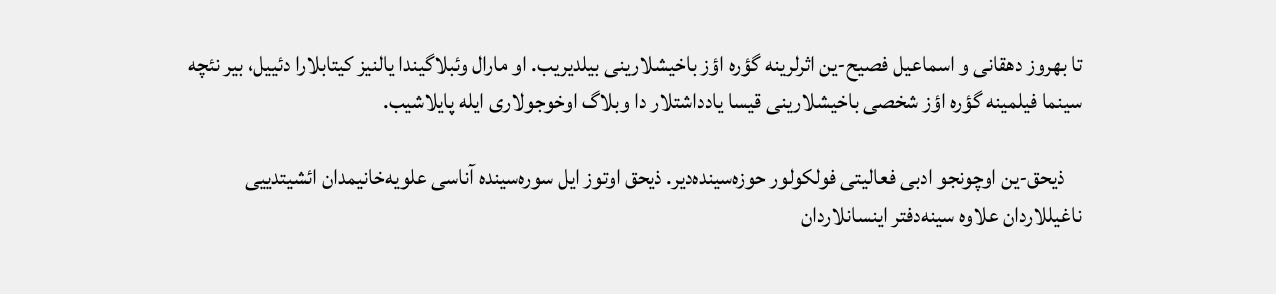تا بهروز دهقانی و اسماعیل فصیح-ین اثرلرینه گؤره اؤز باخیشلارینی بیلدیریب. او مارال وئبلاگیندا یالنیز کیتابلارا دئییل، بیر نئچه سینما فیلمینه گؤره اؤز شخصی باخیشلارینی قیسا یادداشتلار دا وبلاگ اوخوجولاری ایله پایلاشیب.

    ذیحق-ین اوچونجو ادبی فعالیتی فولکولور حوزه‌سینده‌دیر. ذیحق اوتوز ایل سوره‌سینده آناسی علویه‌خانیمدان ائشیتدییی ناغیللاردان علاوه سینه‌دفتر اینسانلاردان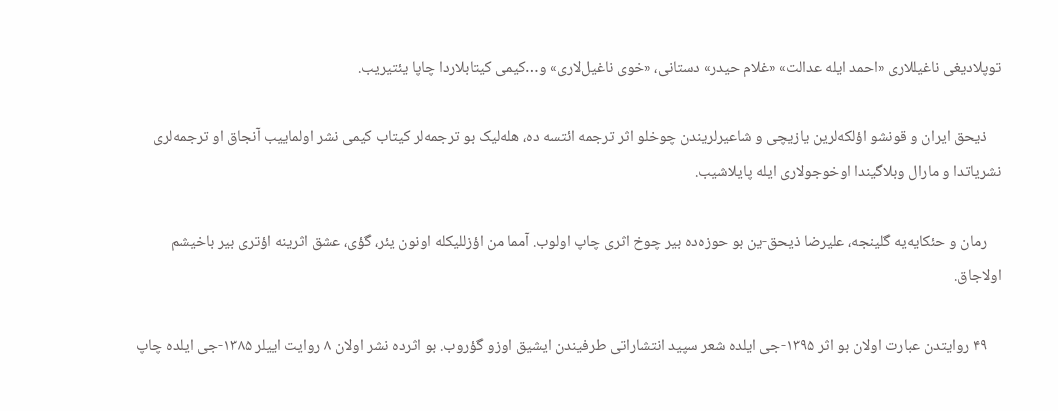توپلادیغی ناغیللاری «احمد ایله عدالت» «غلام حیدر» دستانی، «خوی ناغیل‌لاری» و…کیمی کیتابلاردا چاپا یئتیریب.

    ذیحق ایران و قونشو اؤلکه‌لرین یازیچی و شاعیرلریندن چوخلو اثر ترجمه ائتسه ده، هله‌لیک بو ترجمه‌لر کیتاب کیمی نشر اولماییب آنجاق او ترجمه‌لری نشریاتدا و مارال وبلاگیندا اوخوجولاری ایله پایلاشیب.

    رمان و حئکایه‌یه گلینجه، علیرضا ذیحق-ین بو حوزه‌ده بیر چوخ اثری چاپ اولوب. آمما من اؤزللیکله اونون یئر، گؤی، عشق اثرینه اؤتری بیر باخیشم اولاجاق.

    ۴۹ روایتدن عبارت اولان بو اثر ۱۳۹۵-جی ایلده شعر سپید انتشاراتی طرفیندن ایشیق اوزو گؤروب. بو اثرده نشر اولان ۸ روایت اییلر ۱۳۸۵-جی ایلده چاپ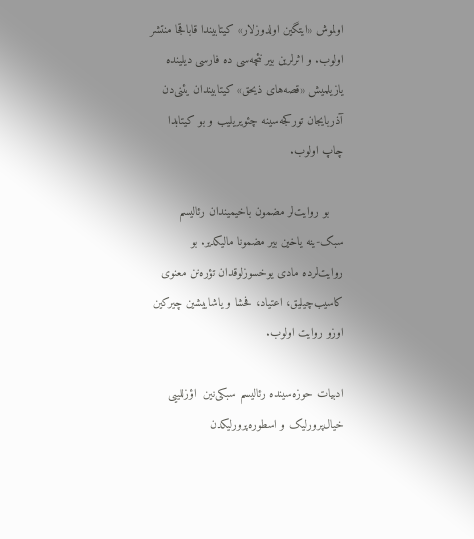اولموش «ایتگین اولدوزلار» کیتابیندا قاباقجا منتشر اولوب. و اثرلرین بیر نئچه‌سی ده فارسی دیلینده یازیلمیش «قصه‌های ذیحق» کیتابیندان یئنی‌دن آذربایجان تورکجه‌سینه چئویریلیب و بو کیتابدا چاپ اولوب.

    بو روایت‌لر مضمون باخیمیندان رئالیسم سبک-ینه یاخین بیر مضمونا مالیکدیر. بو روایت‌لرده مادی یوخسوزلوقدان تؤره‌نن معنوی کاسیب‌چیلیق، اعتیاد، فحشا و یاشاییشین چیرکین اوزو روایت اولوب.

ادبیات حوزه‌سینده رئالیسم سبکی‌‌نین  اؤزللییی خیال‌پرورلیک و اسطوره‌پرورلیکدن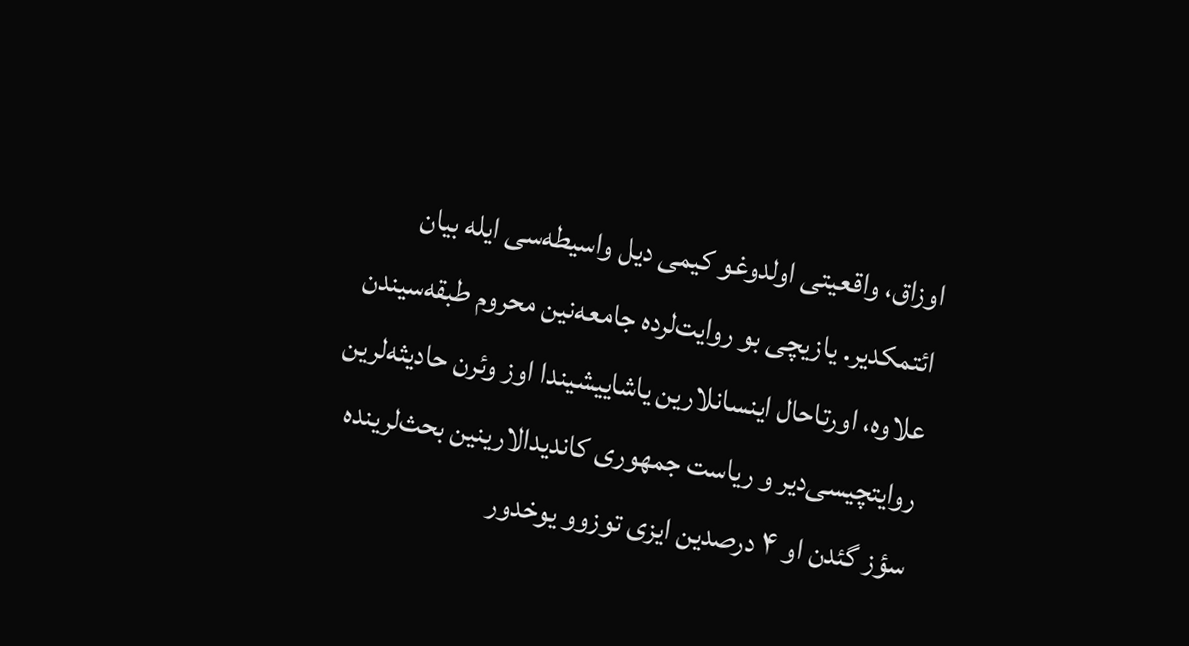اوزاق، واقعیتی اولدوغو کیمی دیل واسیطه‌سی ایله بیان ائتمکدیر. یازیچی بو روایت‌لرده جامعه‌نین محروم طبقه‌سیندن علاوه، اورتاحال اینسانلارین یاشاییشیندا اوز وئرن حادیثه‌لرین روایتچیسی‌دیر و ریاست جمهوری کاندیدالارینین بحث‌لرینده سؤز گئدن او ۴ درصدین ایزی توزوو یوخدور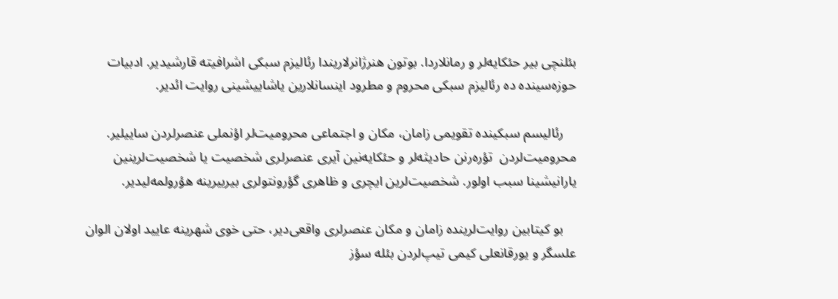بئلنچی بیر حئکایه‌لر و رمانلاردا. بوتون هنرژانرلاریندا رئالیزم سبکی اشرافیته قارشیدیر. ادبیات حوزه‌سینده ده رئالیزم سبکی محروم و مطرود اینسانلارین یاشاییشینی روایت ائدیر.

    رئالیسم سبکینده تقویمی زامان، مکان و اجتماعی محرومیت‌لر اؤنملی عنصرلردن ساییلیر. محرومیت‌لردن  تؤره‌رنن حادیثه‌لر و حئکایه‌نین آیری عنصرلری شخصیت یا شخصیت‌لرینین یارانیشینا سبب اولور. شخصیت‌لرین ایچری و ظاهری گؤرونتولری بیربیرینه هؤرولمه‌لیدیر.

    بو کیتابین روایت‌لرینده زامان و مکان عنصرلری واقعی‌دیر، حتی خوی شهرینه عایید اولان الوان علسگر و یورقانعلی کیمی تیپ‌لردن بئله سؤز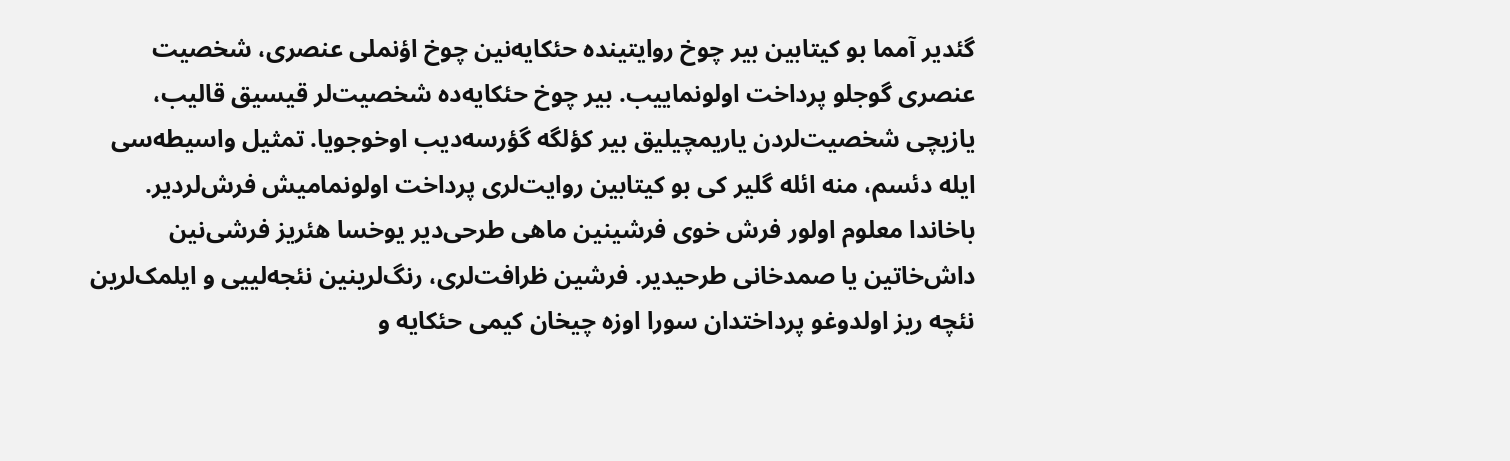گئدیر آمما بو کیتابین بیر چوخ روایتینده حئکایه‌نین چوخ اؤنملی عنصری، شخصیت‌ عنصری گوجلو پرداخت اولونماییب. بیر چوخ حئکایه‌ده شخصیت‌لر قیسیق قالیب، یازیچی شخصیت‌لردن یاریمچیلیق بیر کؤلگه گؤرسه‌دیب اوخوجویا. تمثیل واسیطه‌سی ایله دئسم، منه ائله گلیر کی بو کیتابین روایت‌لری پرداخت اولونمامیش فرش‌لردیر. باخاندا معلوم اولور فرش خوی فرشینین ماهی طرحی‌‌دیر یوخسا هئریز فرشی‌نین داش‌خاتین یا صمدخانی طرحیدیر. فرشین ظرافت‌لری، رنگ‌لرینین نئجه‌لییی و ایلمک‌لرین نئچه ریز اولدوغو پرداختدان سورا اوزه چیخان کیمی حئکایه و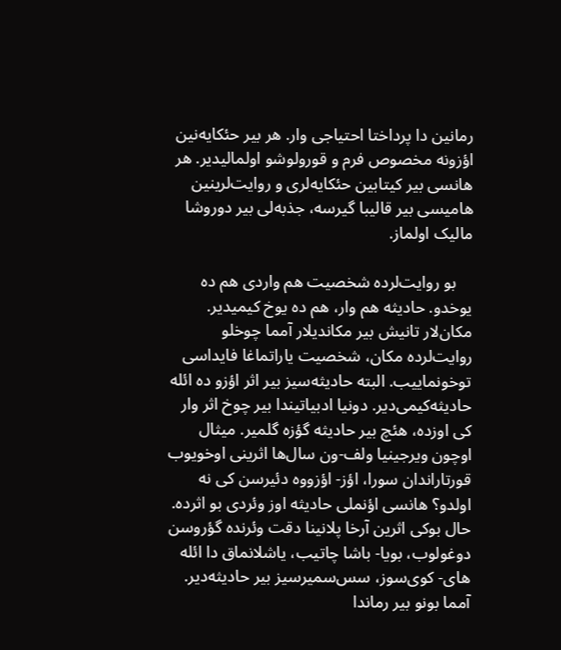رمانین دا پرداختا احتیاجی وار. هر بیر حئکایه‌نین اؤزونه مخصوص فرم و قورولوشو اولمالیدیر. هر هانسی بیر کیتابین حئکایه‌لری و روایت‌لرینین هامیسی بیر قالیبا گیرسه، جذبه‌لی بیر دوروشا مالیک اولماز.

    بو روایت‌لرده شخصیت هم واردی هم ده یوخدو. حادیثه‌ هم وار، هم ده یوخ کیمیدیر. مکان‌لار تانیش بیر مکاندیلار آمما چوخلو روایت‌لرده مکان، شخصیت یاراتماغا فایداسی توخونماییب. البته حادیثه‌سیز بیر اثر اؤزو ده ائله حادیثه‌کیمی‌دیر. دونیا ادبیاتیندا بیر چوخ اثر وار کی اوزده، هئچ بیر حادیثه گؤزه گلمیر. میثال اوچون ویرجینیا ولف-ون سال‌ها اثرینی اوخویوب قورتاراندان سورا، اؤز- اؤزووه دئیرسن کی نه اولدو؟ هانسی اؤنملی حادیثه اوز وئردی بو اثرده. حال بوکی اثرین آرخا پلانینا دقت وئرنده گؤروسن دوغولوب، بویا- باشا چاتیب، یاشلانماق دا ائله های- کوی‌سوز، سس‌سمیرسیز بیر حادیثه‌دیر. آمما بونو بیر رماندا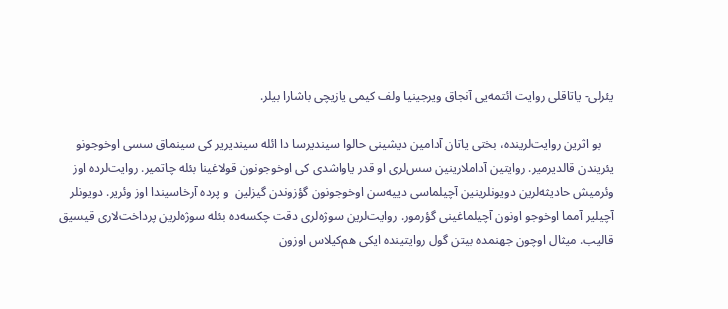یئرلی- یاتاقلی روایت ائتمه‌یی آنجاق ویرجینیا ولف کیمی یازیچی باشارا بیلر.

    بو اثرین روایت‌لرینده، بختی یاتان آدامین دیشینی حالوا سیندیرسا دا ائله سیندیریر کی سینماق سسی اوخوجونو یئریندن قالدیرمیر. روایتین آداملارینین سس‌لری او قدر یاواشدی کی اوخوجونون قولاغینا بئله چاتمیر. روایت‌لرده اوز وئرمیش حادیثه‌لرین دویونلرینین آچیلماسی دییه‌سن اوخوجونون گؤزوندن گیزلین  و پرده آرخاسیندا اوز وئریر. دویونلر آچیلیر آمما اوخوجو اونون آچیلماغینی گؤرمور. روایت‌لرین سوژه‌لری دقت چکسه‌ده بئله سوژه‌لرین پرداخت‌لاری قیسیق قالیب. میثال اوچون جهنمده بیتن گول روایتینده ایکی هم‌کیلاس اوزون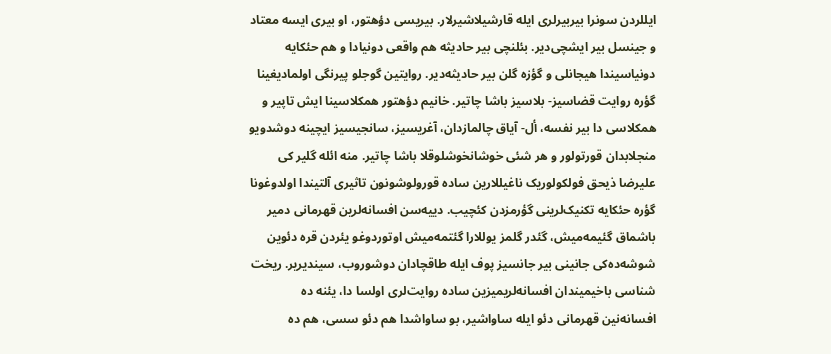ایللردن سونرا بیربیرلری ایله قارشیلاشیرلار. بیریسی دؤهتور، او بیری ایسه معتاد و جینسل بیر ایشچی‌دیر. بئلنچی بیر حادیثه هم واقعی دونیادا و هم حئکایه دونیاسیندا هیجانلی و گؤزه گلن بیر حادیثه‌دیر. روایتین گوجلو پیرنگی اولمادیغینا گؤره روایت قضاسیز- بلاسیز باشا چاتیر. خانیم دؤهتور همکلاسینا ایش تاپیر و همکلاسی دا بیر نفسه، أل- آیاق چالمازدان، آغریسیز، سانجیسیز ایچینه دوشدویو منجلابدان قورتولور و هر شئی خوشانخوشلوقلا باشا چاتیر. منه ائله گلیر کی علیرضا ذیحق فولکولوریک ناغیللارین ساده قورولوشونون تاثیری آلتیندا اولدوغونا گؤره حئکایه تکنیک‌لرینی گؤرمزدن کئچیب. دییه‌سن افسانه‌لرین قهرمانی دمیر باشماق گئیمه‌میش، گئدر گلمز یوللارا گئتمه‌میش اوتوردوغو یئردن قره دئوین شوشه‌ده‌کی جانینی بیر جانسیز پوف ایله طاقچادان دوشوروب، سیندیریر. ریخت شناسی باخیمیندان افسانه‌لریمیزین ساده روایت‌لری اولسا دا، یئنه ده افسانه‌نین قهرمانی دئو ایله ساواشیر، بو ساواشدا هم دئو سسی، هم ده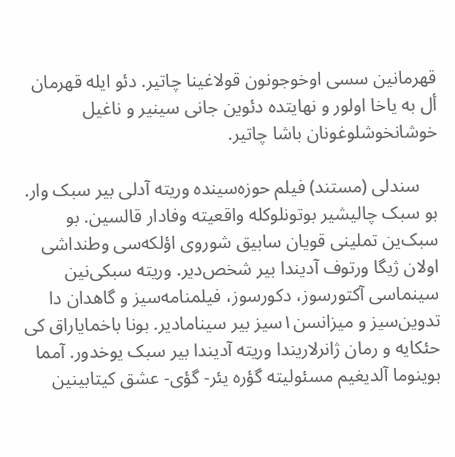قهرمانین سسی اوخوجونون قولاغینا چاتیر. دئو ایله قهرمان أل به یاخا اولور و نهایتده دئوین جانی سینیر و ناغیل خوشانخوشلوغونان باشا چاتیر.

    سندلی (مستند) فیلم‌ حوزه‌سینده وریته آدلی بیر سبک وار. بو سبک چالیشیر بوتونلوکله واقعیته وفادار قالسین. بو سبک‌ین تملینی قویان سابیق شوروی اؤلکه‌سی وطنداشی اولان ژیگا ورتوف آدیندا بیر شخص‌دیر. وریته سبکی‌نین سینماسی آکتورسوز، دکورسوز، فیلمنامه‌سیز و گاهدان دا تدوین‌سیز و میزانسن۱‌سیز بیر سینامادیر. بونا باخمایاراق کی حئکایه و رمان ژانرلاریندا وریته آدیندا بیر سبک یوخدور. آمما بوینوما آلدیغیم مسئولیته گؤره یئر- گؤی- عشق کیتابینین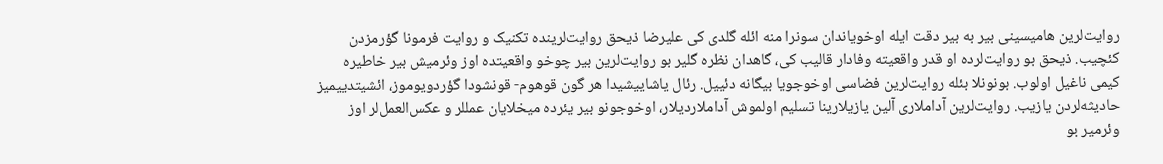روایت‌لرین هامیسینی بیر به بیر دقت ایله اوخویاندان سونرا منه ائله گلدی کی علیرضا ذیحق روایت‌لرینده تکنیک و روایت فرمونا گؤرمزدن کئچیب. ذیحق بو روایت‌لرده او قدر واقعیته وفادار قالیب کی، گاهدان نظره گلیر بو روایت‌لرین بیر چوخو واقعیتده اوز وئرمیش بیر خاطیره‌ کیمی ناغیل اولوب. بونونلا بئله روایت‌لرین فضاسی اوخوجویا بیگانه دئییل. رئال یاشاییشیدا هر گون قوهوم- قونشودا گؤردویوموز، ائشیتدییمیز حادیثه‌لردن یازیب. روایت‌لرین آداملاری آلین یازیلارینا تسلیم اولموش آداملاردیلار، اوخوجونو بیر یئرده میخلایان عمللر و عکس‌العمل‌لر اوز وئرمیر بو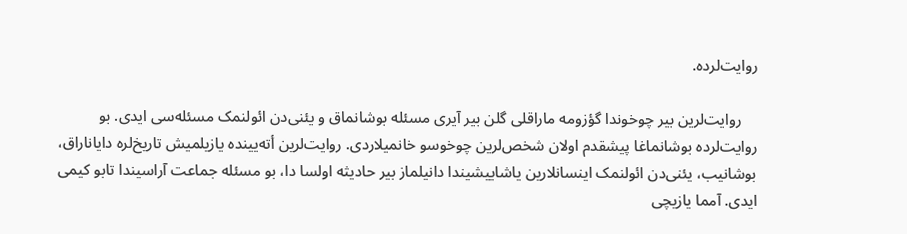روایت‌لرده.

    روایت‌لرین بیر چوخوندا گؤزومه ماراقلی گلن بیر آیری مسئله‌ بوشانماق و یئنی‌دن ائولنمک مسئله‌سی ایدی. بو روایت‌لرده بوشانماغا پیشقدم اولان شخص‌لرین چوخوسو خانمیلاردی. روایت‌لرین أته‌یینده یازیلمیش تاریخ‌لره دایاناراق، بوشانیب، یئنی‌دن ائولنمک اینسانلارین یاشاییشیندا دانیلماز بیر حادیثه اولسا دا، بو مسئله جماعت آراسیندا تابو کیمی ایدی. آمما یازیچی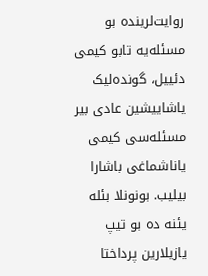روایت‌لرینده بو مسئله‌یه تابو کیمی دئییل، گونده‌لیک یاشاییشین عادی بیر مسئله‌سی کیمی یاناشماغی باشارا بیلیب. بونونلا بئله یئنه ده بو تیپ یازیلارین پرداختا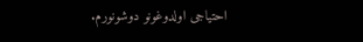احتیاجی اولدوغونو دوشونورم.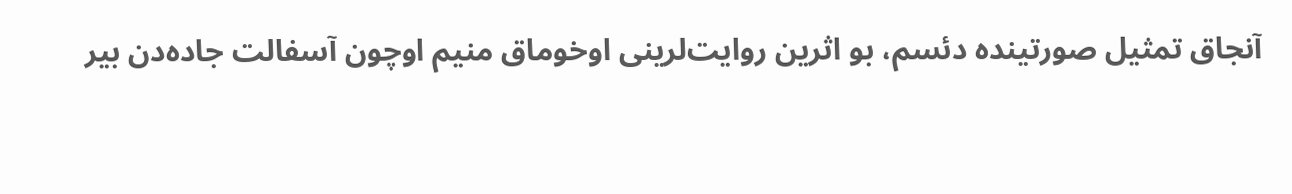آنجاق تمثیل صورتینده دئسم، بو اثرین روایت‌لرینی اوخوماق منیم اوچون آسفالت جاده‌دن بیر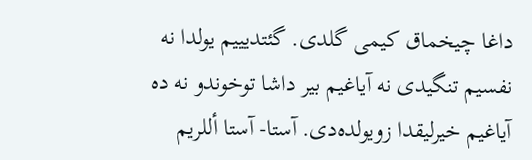داغا چیخماق کیمی گلدی. گئتدیییم یولدا نه نفسیم تنگیدی نه آیاغیم بیر داشا توخوندو نه ده آیاغیم خیرلیقدا زویولده‌دی. آستا- آستا أللریم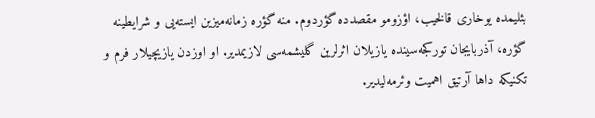بئلیمده یوخاری قالخیب، اؤزومو مقصدده گؤردوم. منه گؤره زمانه‌میزین ایسته‌یی و شرایطینه گؤره، آذربایجان تورکجه‌سینده یازیلان اثرلرین گلیشمه‌سی لازیمدیر. او اوزدن یازیچیلار فرم و تکنیکه داها آرتیق اهمیت وئرمه‌لیدیر.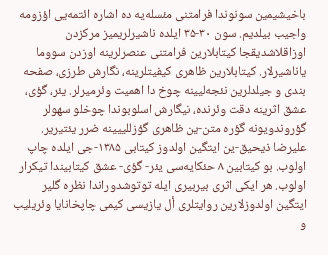باخیشیمین سونوندا فرامتنی مئسله‌یه ده اشاره ائتمه‌یی اؤزومه واجیب بیلدیم. سون ۳۰-۳۵ ایلده ناشیرلریمیز مرکزدن اوزاقلاشدیقجا کیتابلارین فرامتنی عنصرلرینه اوزدن سووما یاناشیرلار. کیتابلارین ظاهری کیفیتلرینه، نگارش طرزی، صفحه بندی و جیلدلرین نئجه‌لیینه چوخ دا اهمیت وئرمیرلر. یئر، گؤی، عشق اثرینه دقت وئرنده، نیگارش اسلوبوندا چوخلو سهو‌لر گؤروندویونه گؤره متن-ین ظاهری گؤزللییینه ضرر یئتیریر. علیرضا ذیحیق-ین ایتگین اولدوز کیتابی ۱۳۸۵-جی ایلده چاپ اولوب. بو کیتابین ۸ حئکایه‌سی یئر- گؤی- عشق کیتابیندا تیکرار اولوب. هر ایکی اثری بیربیری ایله توتوشدوراندا نظره گلیر ایتگین اولدوزلارین روایتلری أل یازیسی کیمی چاپخانایا وئریلیب و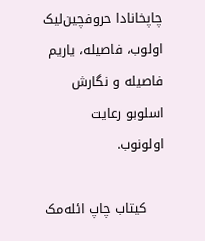چاپخانادا حروفچین‌لیک اولوب، فاصیله، یاریم فاصیله و نگارش اسلوبو رعایت اولونوب.

    کیتاب چاپ ائله‌مک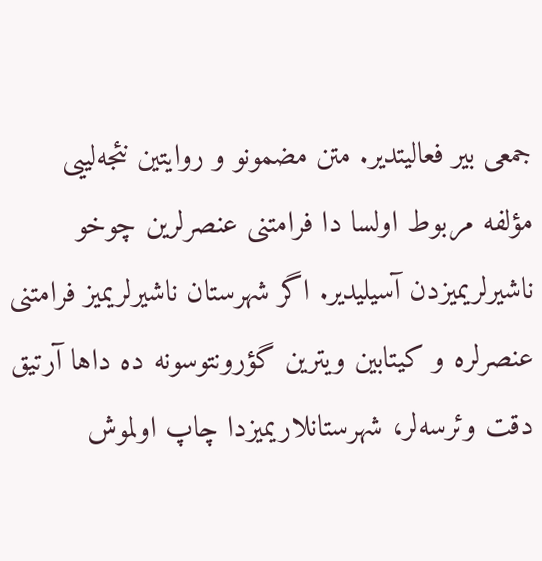جمعی بیر فعالیتدیر. متن مضمونو و روایتین نئجه‌لییی مؤلفه مربوط اولسا دا فرامتنی عنصرلرین چوخو ناشیرلریمیزدن آسیلیدیر. اگر شهرستان ناشیرلریمیز فرامتنی عنصرلره و کیتابین ویترین گؤرونتوسونه ده داها آرتیق دقت وئرسه‌لر، شهرستانلاریمیزدا چاپ اولموش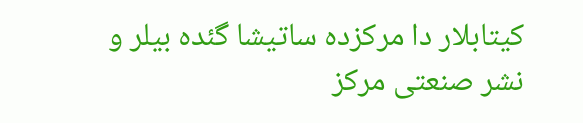کیتابلار دا مرکزده ساتیشا گئده بیلر و نشر صنعتی مرکز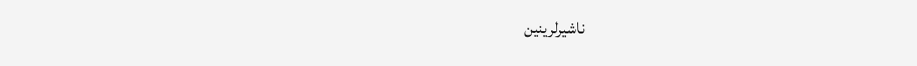ناشیرلرینین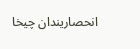انحصاریندان چیخا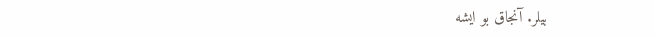بیلر. آنجاق بو ایشه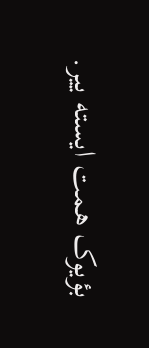بؤیوک همت ایسته ییر.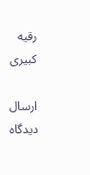رقیه کبیری

ارسال دیدگاه